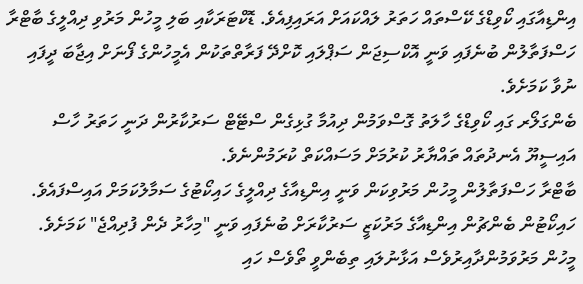އިންޑިއާގައި ކޯވިޑްގެ ކޭސްތައް ހަތަރު ލައްކައަށް އަރައިފިއެވެ. ޑޮކްޓަރަކާއި ބަލި މީހުން މަރުވި ދިއްލީގެ ބާޓްރާ ހަސްފަތާލުން ބުނެފައި ވަނީ އޮކްސިޖަން ސަޕްލައި ކޮށްދޭ ފަރާތްތަކުން އެމީހުންގެ ފޯނަށް އިޖާބަ ދީފައި ނުވާ ކަމަށެވެ.
ބެންގަލޯރ ގައި ކޯވިޑްގެ ހާލަތު ގޮސްވަމުން ދިއުމާ ގުޅިގެން ސްޓޭޓް ސަރުކާރުން ދަނީ ހަތަރު ހާސް އައިސީޔޫ އެނދުތައް ތައްޔާރު ކުރުމަށް މަސައްކަތް ކުރަމުންނެވެ.
ބާޓްރާ ހަސްފަތާލުން މީހުން މަރުވިކަން ވަނީ އިންޑިއާގެ ދިއްލީގެ ހައިކޯޓުގެ ސަމާލުކަމަށް އައިސްފައެވެ. ހައިކޯޓުން ބެންޗުން އިންޑިއާގެ މަރުކަޒީ ސަރުކާރަށް ބުނެފައި ވަނީ "މިހާރު ދެން ފުދިއްޖެ" ކަމަށެވެ. މީހުން މަރުވަމުންދާއިރުވެސް އަޅާނުލައި ތިބެންވީ ތޯވެސް ހައި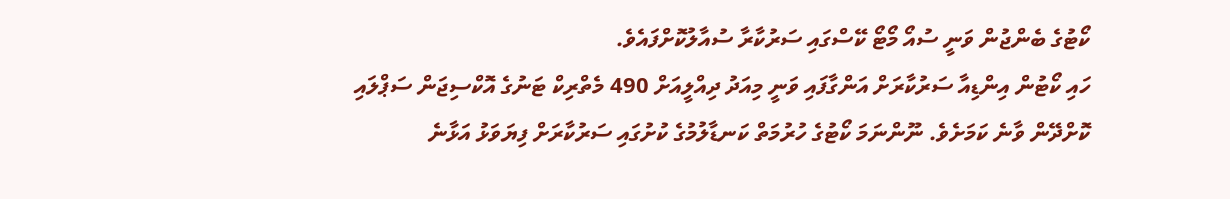ކޯޓުގެ ބެންޖުން ވަނީ ސުއޯ މޯޓޯ ކޭސްގައި ސަރުކާރާ ސުއާލުކޮށްފައެވެ.
ހައި ކޯޓުން އިންޑިއާ ސަރުކާރަށް އަންގާފައި ވަނީ މިއަދު ދިއްލީއަށް 490 މެތްރިކް ޓަނުގެ އޮކްސިޖަން ސަޕްލައި ކޮށްދޭން ވާނެ ކަމަށެވެ. ނޫންނަމަ ކޯޓުގެ ހުރުމަތް ކަނޑާލުމުގެ ކުށުގައި ސަރުކާރަށް ފިޔަވަޅު އަޅާނެ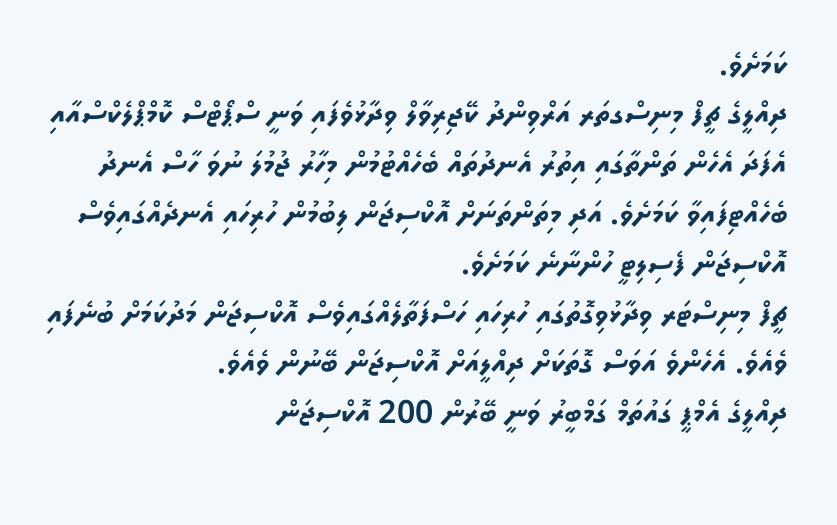ކަމަށެވެ.
ދިއްލީގެ ޗީފް މިނިސްގތަރ އަރްވިންދު ކޭޖިރިވާލް ވިދާޅުވެފައި ވަނީ ސްޕޯޓްސް ކޮމްޕްލެކްސްއާއި އެފަދަ އެހެން ތަންތާގައި އިތުރު އެނދުތައް ބެހެއްޓުމުން މިހާރު ޖުމުލަ ނުވަ ހާސް އެނދު ބެހެއްޓިފައިވާ ކަމަށެވެ. އަދި މިތަންތަނަށް އޮކްސިޖަން ލިބުމުން ހުރިހައި އެނދެއްގައިވެސް އޮކްސިޖަން ފެސިލިޓީ ހުންނާނެ ކަމަށެވެ.
ޗީފް މިނިސްޓަރ ވިދާޅުވިގޮތުގައި ހުރިހައި ހަސްފަތާލެއްގައިވެސް އޮކްސިޖަން މަދުކަމަށް ބުނެފައި ވެއެވެ. އެހެންވެ އަވަސް ގޮތަކަށް ދިއްލީއަށް އޮކްސިޖަން ބޭނުން ވެއެވެ.
ދިއްލީގެ އެމްޕީ ގައުތަމް ގަމްބީރު ވަނީ ބޭރުން 200 އޮކްސިޖަން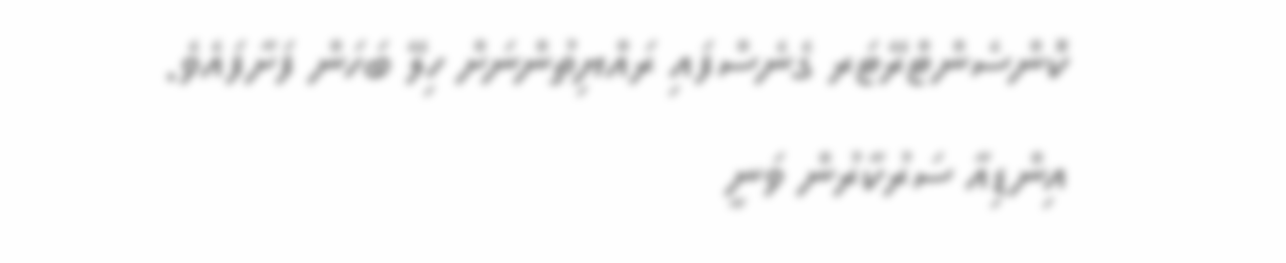ކޮންސެންޓްރޭޓަރ ގެނެސްފައި ރައްޔިތުންނަށް ހިލޭ ބަހަން ފަށާފައެވެ.
އިންޑިއާ ސަރުކާރުން ވަނީ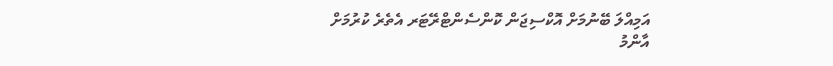އަމިއްލަ ބޭނުމަށް އޮކްސިޖަން ކޮންސެންޓްރޭޓަރ އެތެރެ ކުރުމަށް އާންމު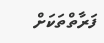ފަރާތްތަކަށް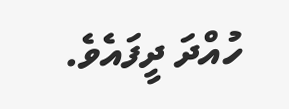ހުއްދަ ދީފައެވެ.